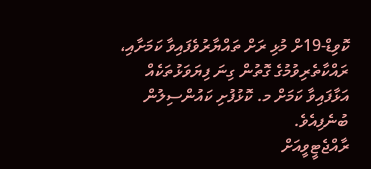ކޮވިޑް-19ށް މުޅި ރަށް ތައްޔާރުވެފައިވާ ކަމަށާއި، ރައްކާތެރިވުމުގެ ގޮތުން ގިނަ ފިޔަވަޅުތަކެއް އަޅާފައިވާ ކަމަށް މ. ކޮޅުފުށި ކައުންސިލުން ބުނެފިއެވެ.
ރާއްޖެޓީވީއަށް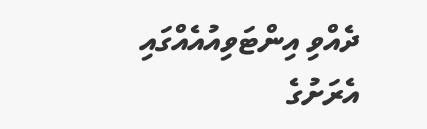ދެއްވި އިންޓަވިއުއެއްގައި އެރަށުގެ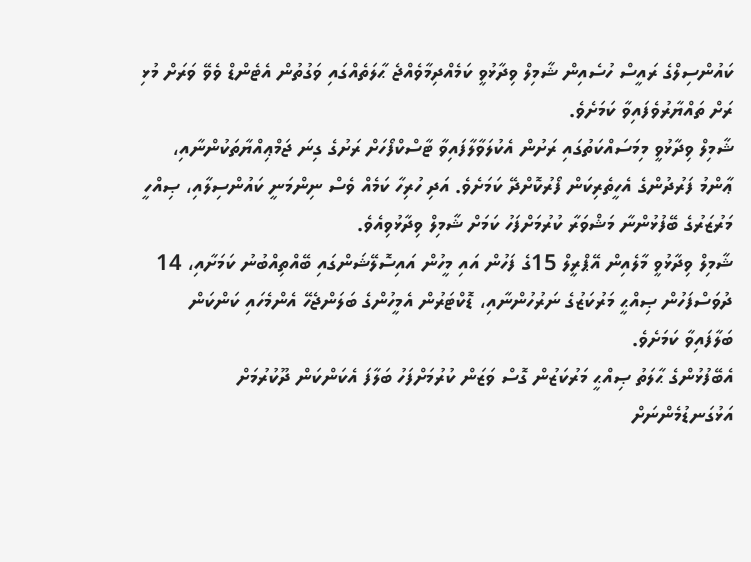ކައުންސިލްގެ ރައީސް ހުސެއިން ޝާމިލް ވިދާޅުވީ ކަމެއްދިމާވެއްޖެ ޙާލަތެއްގައި ވަގުތުން އެޓެންޑް ވެވޭ ވަރަށް މުޅި ރަށް ތައްޔާރުވެފައިވާ ކަމަށެވެ.
ޝާމިލް ވިދާޅުވީ މިމަސައްކަތުގައި ރަށުން އެކުލަވާލާފައިވާ ޓާސްކްފޯހަށް ރަށުގެ ގިނަ ޖަމްޢިއްޔާތަކުންނާއި، ޢާންމު ފަރުދުންގެ އެހީތެރިކަން ފޯރުކޮށްދޭ ކަމަށެވެ. އަދި ހުރިހާ ކަމެއް ވެސް ނިންމަނީ ކައުންސިލާއި، ޞިއްހީ މަރުޒަރުގެ ބޭފުޅުންނާ މަޝްވަރާ ކުރުމަށްފަހު ކަމަށް ޝާމިލް ވިދާޅުވިއެވެ.
ޝާމިލް ވިދާޅުވީ މާލެއިން އޭޕްރީލް 15ގެ ފަހުން އައި މީހުން އައިސޮލޭޝަންގައި ބޭއްތިއްބުނު ކަމަށާއި، 14 ދުވަސްފަހުން ޞިއްޙީ މަރުކަޒުގެ ނަރުހުންނާއި، ޑޮކްޓަރުން އެމީހުންގެ ބަލަންޖެހޭ އެންމެހައި ކަންކަން ބަލާފައިވާ ކަމަށެވެ.
އެބޭފުޅުންގެ ޙާލަތު ޞިއްޙީ މަރުކަޒުން ގޮސް ވަޒަން ކުރުމަށްފަހު ބަލާފަ އެކަންކަން ދޫކުރުމަށް އަޅުގަނޑުމެންނަށް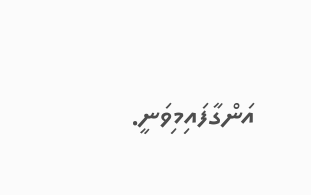އަންގާފައިމިވަނީ.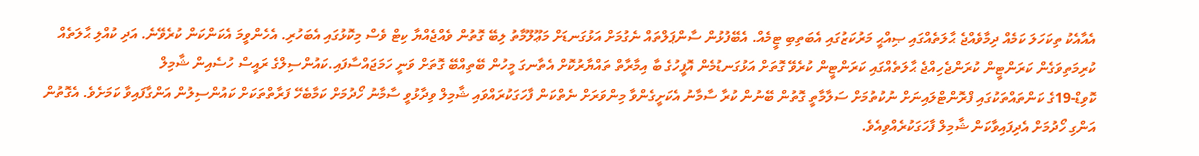އެއާއެކު ތިކަހަލަ ކަމެއް ދިމާވެއްޖެ ޙާލަތެއްގައި ޞިއްޙީ މަރުކަޒުގައި އެބަތިބި ޓީމެއް. އެބޭފުޅުން ސާންޕަލްތައް ނެގުމަށް އަޅުގަނޑަށް މަޢޫލޫމާތު ލިބޭ ގޮތުން ވެއްޖެއްޔާ ކިޓް ވެސް މިކޮޅުގައި އެބަހުރި. އެހެންވީމަ އެކަންކަން ކުރެވޭނެ. އަދި ކުއްލި ޙާލަތެއް ކުރިމަތިވަގެން ކަރަންޓީން ކުރަންޖެހިއްޖެ ޙާލަތެއްގައި ކަރަންޓީން ކުރެވޭ ގޮތަށް އަޅުގަނޑުމެން އޮފީހުގެ ބާ އިމާރާތް ތައްޔާރުކޮށް އެތާނގަ މީހުން ބޭތިއްބޭ ގޮތަށް ވަނީ ހަމަޖައްސާފައި.ކައުންސިލްގެ ރައީސް ހުސެއިން ޝާމިލް
ކޮވިޑް-19ގެ ކަންތައްތަކުގައި ފްރޮންޓްލައިނަށް ނުކުތުމަށް ސަލާމާތީ ގޮތުން ބޭނުން ކުރާ ސާމާނު އެކަށީގެންވާ މިންވަރަށް ނެތްކަން ފާހަގަކުރައްވައި ޝާމިލް ވިދާޅުވީ ސާމާނު ހޯދުމަށް ކަމާބެހޭ ފަރާތްތަކަށް ކައުންސިލުން އަންގާފައިވާ ކަމަށެވެ. އެގޮތުން އަންގި ހޯދުމަށް އެދިފައިވާކަން ޝާމިލް ފާހަގަކުރެއްވިއެވެ.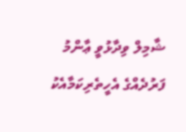ޝާމިލް ވިދާޅުވީ ޢާންމު ފަރުދެއްގެ އެހީތެރިކަމާއެކު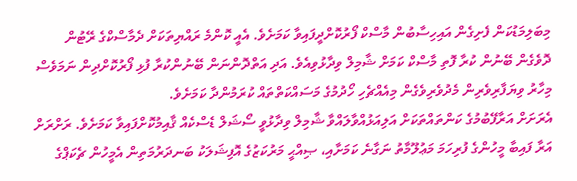މިބަލިމަޑުކަން ފެށިގެން އައިހިސާބުން މާސްކް ފޯރުކޮށްދީފައިވާ ކަމަށެވެ. އެއީ ކޮންމެ ރައްޔިތަކަށް ދެމާސްކްގެ ރޭޓުން ދޮވެގެން ބޭނުން ކުރާ ފޮތި މާސްކް ކަމަށް ޝާމިލް ވިދާޅުވިއެވެ. އަދި އަތްދޮންނަން ބޭނުންކުރާ ފުޅި ފޯރުކޮށްދިން ނަމަވެސް މިހާރު ވިޔަފާރިވެރިން މެދުވެރިވެގެން މިއެއްޗެހި ހޯދުމުގެ މަސައްކަތްތައް ކުރަމުންދާ ކަމަށެވެ.
އެރަށަށް އަރާފޭބުމުގެ ކަންތައްތަކަށް އަލިއަޅުއްވާލައްވާ ޝާމިލް ވިދާޅުވީ ސޯޝަލް ޑެސްކެއް ޤާއިމުކޮށްފައިވާ ކަމަށެވެ. ރަށްރަށް އަރާ ފައިބާ މީހުންގެ ފުރިހަމަ މަޢުލޫމާތު ނަގާނެ ކަމަށާއި، ޞިއްޙީ މަރުކަޒުގެ އޮފިޝަލަކު ބަނދަރުމަތިން އެމީހުން ޗެކަޕްގެ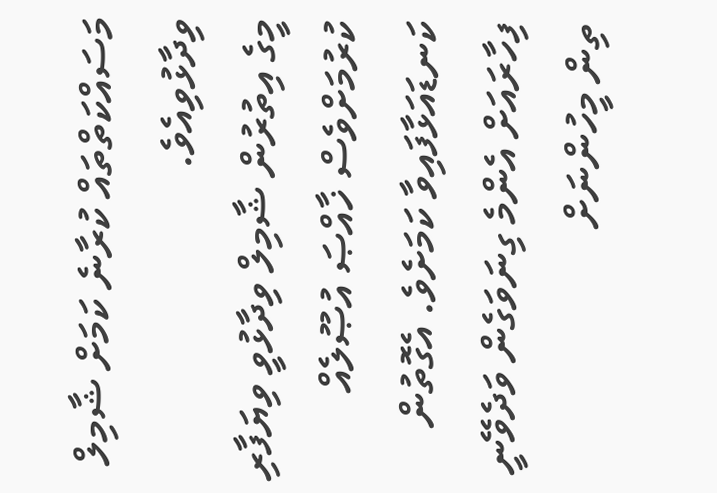މަސައްކަތްތައް ކުރާނެ ކަމަށް ޝާމިލް ވިދާޅުވިއެވެ.
މީގެ އިތުރުން ޝާމިލް ވިދާޅުވީ ވިޔަފާރި ކުރުމަށްވެސް ޚާއްޞަ އުޞޫލެއް ކަނޑައަޅާފައިވާ ކަމަށެވެ. އެގޮތުން ފިހާރައަށް އެންމެ ގިނަވަގެން ވަދެވޭނީ ތިން މީހުންނަށް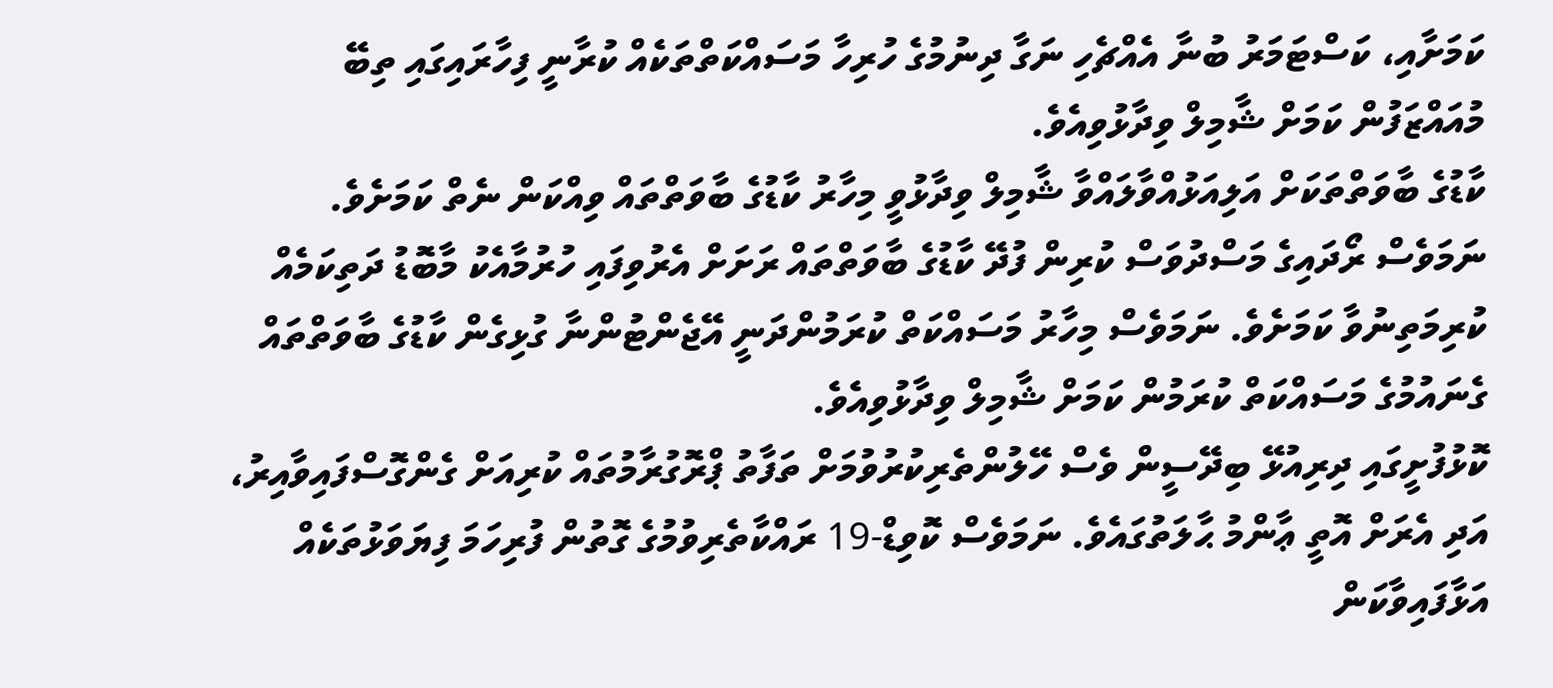ކަމަށާއި، ކަސްޓަމަރު ބުނާ އެއްޗެހި ނަގާ ދިނުމުގެ ހުރިހާ މަސައްކަތްތަކެއް ކުރާނީ ފިހާރައިގައި ތިބޭ މުއައްޒަފުން ކަމަށް ޝާމިލް ވިދާޅުވިއެވެ.
ކާޑުގެ ބާވަތްތަކަށް އަލިއަޅުއްވާލައްވާ ޝާމިލް ވިދާޅުވީ މިހާރު ކާޑުގެ ބާވަތްތައް ވިއްކަން ނެތް ކަމަށެވެ. ނަމަވެސް ރޯދައިގެ މަސްދުވަސް ކުރިން ފުދޭ ކާޑުގެ ބާވަތްތައް ރަށަށް އެރުވިފައި ހުރުމާއެކު މާބޮޑު ދަތިކަމެއް ކުރިމަތިނުވާ ކަމަށެވެ. ނަމަވެސް މިހާރު މަސައްކަތް ކުރަމުންދަނީ އޭޖެންޓުންނާ ގުޅިގެން ކާޑުގެ ބާވަތްތައް ގެނައުމުގެ މަސައްކަތް ކުރަމުން ކަމަށް ޝާމިލް ވިދާޅުވިއެވެ.
ކޮޅުފުށީގައި ދިރިއުޅޭ ބިދޭސީން ވެސް ހޭލުންތެރިކުރުވުމަށް ތަފާތު ޕްރޮގުރާމުތައް ކުރިއަށް ގެންގޮސްފައިވާއިރު، އަދި އެރަށް އޮތީ ޢާންމު ޙާލަތުގައެވެ. ނަމަވެސް ކޮވިޑް-19 ރައްކާތެރިވުމުގެ ގޮތުން ފުރިހަމަ ފިޔަވަޅުތަކެއް އަޅާފައިވާކަން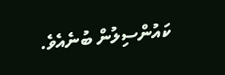ކައުންސިލުން ބުނެއެވެ.